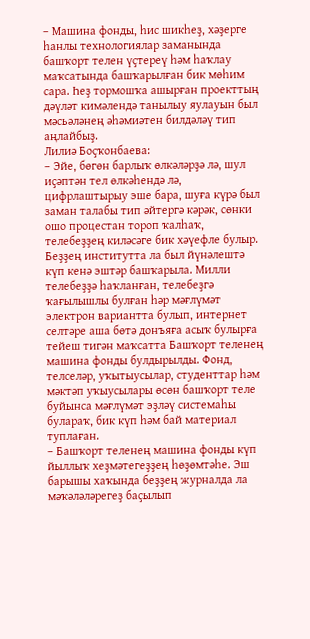– Машина фонды, һис шикһеҙ, хәҙерге һанлы технологиялар заманында башҡорт телен үҫтереү һәм һаҡлау маҡсатында башҡарылған бик мөһим сара. Һеҙ тормошҡа ашырған проекттың дәүләт кимәлендә танылыу яулауын был мәсьәләнең әһәмиәтен билдәләү тип аңлайбыҙ.
Лилиә Боҫҡонбаева:
– Эйе, бөгөн барлыҡ өлкәләрҙә лә, шул иҫәптән тел өлкәһендә лә, цифрлаштырыу эше бара, шуға күрә был заман талабы тип әйтергә кәрәк, сөнки ошо процестан тороп ҡалһаҡ, телебеҙҙең киләсәге бик хәүефле булыр. Беҙҙең институтта ла был йүнәлештә күп кенә эштәр башҡарыла. Милли телебеҙҙә һаҡланған, телебеҙгә ҡағылышлы булған һәр мәғлүмәт электрон вариантта булып, интернет селтәре аша бөтә донъяға асыҡ булырға тейеш тигән маҡсатта Башҡорт теленең машина фонды булдырылды. Фонд, телселәр, уҡытыусылар, студенттар һәм мәктәп уҡыусылары өсөн башҡорт теле буйынса мәғлүмәт эҙләү системаһы булараҡ, бик күп һәм бай материал туплаған.
– Башҡорт теленең машина фонды күп йыллыҡ хеҙмәтегеҙҙең һөҙөмтәһе. Эш барышы хаҡында беҙҙең журналда ла мәҡәләләрегеҙ баҫылып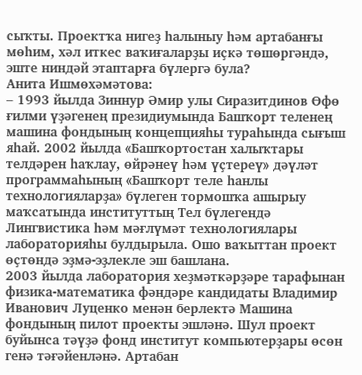сыҡты. Проектҡа нигеҙ һалыныу һәм артабанғы мөһим, хәл иткес ваҡиғаларҙы иҫкә төшөргәндә, эште ниндәй этаптарға бүлергә була?
Анита Ишмөхәмәтова:
– 1993 йылда Зиннур Әмир улы Сиразитдинов Өфө ғилми үҙәгенең президиумында Башҡорт теленең машина фондының концепцияһы тураһында сығыш яһай. 2002 йылда «Башҡортостан халыҡтары телдәрен һаҡлау, өйрәнеү һәм үҫтереү» дәүләт программаһының «Башҡорт теле һанлы технологияларҙа» бүлеген тормошҡа ашырыу маҡсатында институттың Тел бүлегендә Лингвистика һәм мәғлүмәт технологиялары лабораторияһы булдырыла. Ошо ваҡыттан проект өҫтөндә эҙмә-эҙлекле эш башлана.
2003 йылда лаборатория хеҙмәткәрҙәре тарафынан физика-математика фәндәре кандидаты Владимир Иванович Луценко менән берлектә Машина фондының пилот проекты эшләнә. Шул проект буйынса тәүҙә фонд институт компьютерҙары өсөн генә тәғәйенләнә. Артабан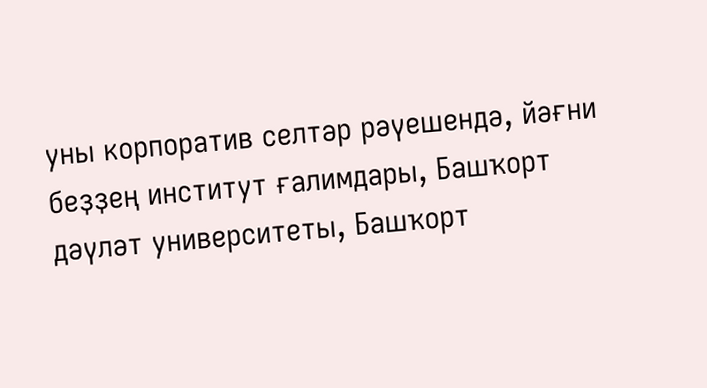уны корпоратив селтәр рәүешендә, йәғни беҙҙең институт ғалимдары, Башҡорт дәүләт университеты, Башҡорт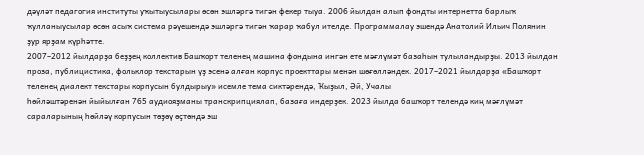дәүләт педагогия институты уҡытыусылары өсөн эшләргә тигән фекер тыуа. 2006 йылдан алып фондты интернетта барлыҡ ҡулланыусылар өсөн асыҡ система рәүешендә эшләргә тигән ҡарар ҡабул ителде. Программалау эшендә Анатолий Ильич Полянин ҙур ярҙам күрһәтте.
2007–2012 йылдарҙа беҙҙең коллектив Башҡорт теленең машина фондына ингән ете мәғлүмәт базаһын тулыландырҙы. 2013 йылдан проза, публицистика, фольклор текстарын үҙ эсенә алған корпус проекттары менән шөғөлләндек. 2017–2021 йылдарҙа «Башҡорт теленең диалект текстары корпусын булдырыу» исемле тема сиктәрендә, Ҡыҙыл, Әй, Учалы
һөйләштәренән йыйылған 765 аудиояҙманы транскрипциялап, базаға индерҙек. 2023 йылда башҡорт телендә киң мәғлүмәт сараларының һөйләү корпусын төҙөү өҫтөндә эш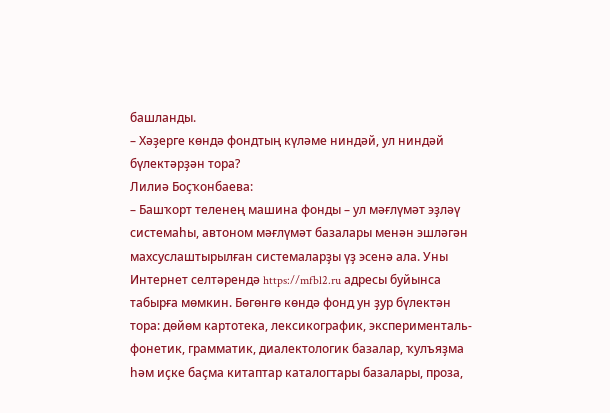башланды.
– Хәҙерге көндә фондтың күләме ниндәй, ул ниндәй бүлектәрҙән тора?
Лилиә Боҫҡонбаева:
– Башҡорт теленең машина фонды – ул мәғлүмәт эҙләү системаһы, автоном мәғлүмәт базалары менән эшләгән махсуслаштырылған системаларҙы үҙ эсенә ала. Уны Интернет селтәрендә https://mfbl2.ru адресы буйынса табырға мөмкин. Бөгөнгө көндә фонд ун ҙур бүлектән тора: дөйөм картотека, лексикографик, эксперименталь-фонетик, грамматик, диалектологик базалар, ҡулъяҙма һәм иҫке баҫма китаптар каталогтары базалары, проза,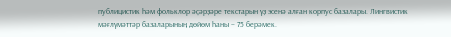публицистик һәм фольклор әҫәрҙәре текстарын үҙ эсенә алған корпус базалары. Лингвистик мәғлүмәттәр базаларының дөйөм һаны – 75 берәмек.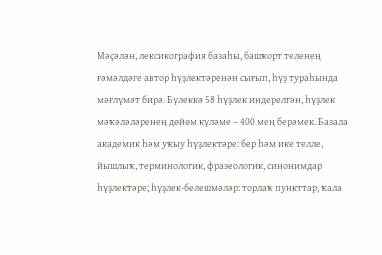Мәҫәлән, лексикография базаһы, башҡорт теленең ғәмәлдәге автор һүҙлектәренән сығып, һүҙ тураһында мәғлүмәт бирә. Бүлеккә 58 һүҙлек индерелгән, һүҙлек мәҡәләләренең дөйөм күләме – 400 мең берәмек. Базала академик һәм уҡыу һүҙлектәре: бер һәм ике телле, йышлыҡ, терминологик, фразеологик, синонимдар һүҙлектәре; һүҙлек-белешмәләр: торлаҡ пункттар, ҡала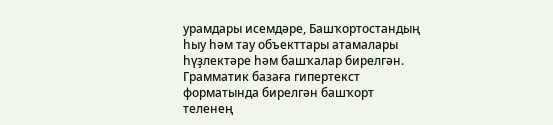урамдары исемдәре, Башҡортостандың һыу һәм тау объекттары атамалары һүҙлектәре һәм башҡалар бирелгән.
Грамматик базаға гипертекст форматында бирелгән башҡорт теленең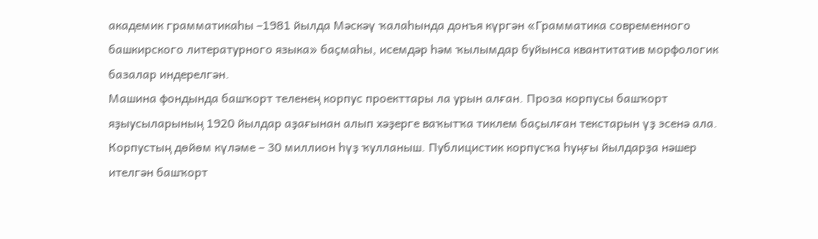академик грамматикаһы –1981 йылда Мәскәү ҡалаһында донъя күргән «Грамматика современного башкирского литературного языка» баҫмаһы, исемдәр һәм ҡылымдар буйынса квантитатив морфологик базалар индерелгән.
Машина фондында башҡорт теленең корпус проекттары ла урын алған. Проза корпусы башҡорт яҙыусыларының 1920 йылдар аҙағынан алып хәҙерге ваҡытҡа тиклем баҫылған текстарын үҙ эсенә ала. Корпустың дөйөм күләме – 30 миллион һүҙ ҡулланыш. Публицистик корпусҡа һуңғы йылдарҙа нәшер ителгән башҡорт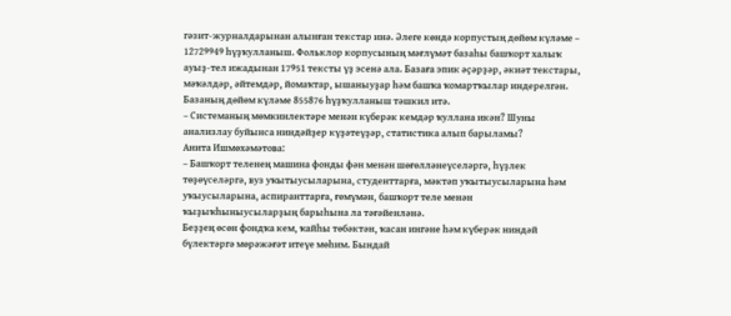гәзит-журналдарынан алынған текстар инә. Әлеге көндә корпустың дөйөм күләме – 12729949 һүҙҡулланыш. Фольклор корпусының мәғлүмәт базаһы башҡорт халыҡ ауыҙ-тел ижадынан 17951 тексты үҙ эсенә ала. Базаға эпик әҫәрҙәр, әкиәт текстары, мәҡәлдәр, әйтемдәр, йомаҡтар, ышаныуҙар һәм башҡа ҡомартҡылар индерелгән. Базаның дөйөм күләме 855876 һүҙҡулланыш тәшкил итә.
– Системаның мөмкинлектәре менән күберәк кемдәр ҡуллана икән? Шуны анализлау буйынса ниндәйҙер күҙәтеүҙәр, статистика алып барыламы?
Анита Ишмөхәмәтова:
– Башҡорт теленең машина фонды фән менән шөғөлләнеүселәргә, һүҙлек төҙөүселәргә, вуз уҡытыусыларына, студенттарға, мәктәп уҡытыусыларына һәм уҡыусыларына, аспиранттарға, ғөмүмән, башҡорт теле менән ҡыҙыҡһыныусыларҙың барыһына ла тәғәйенләнә.
Беҙҙең өсөн фондҡа кем, ҡайһы төбәктән, ҡасан ингәне һәм күберәк ниндәй бүлектәргә мөрәжәғәт итеүе мөһим. Бындай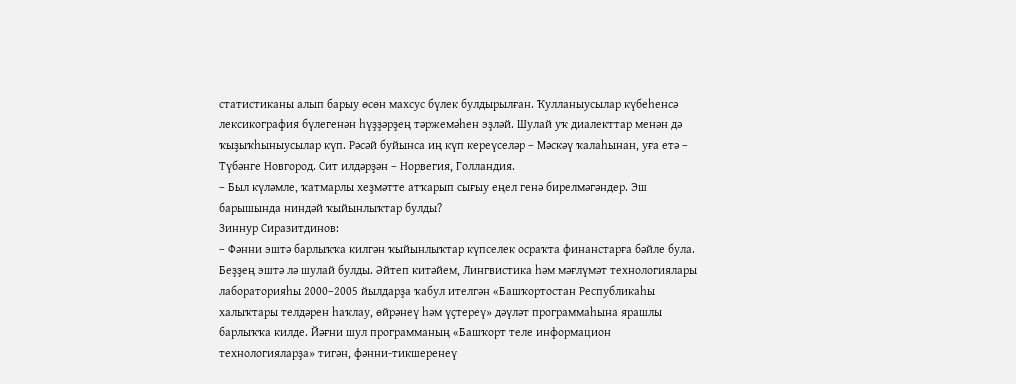статистиканы алып барыу өсөн махсус бүлек булдырылған. Ҡулланыусылар күбеһенсә лексикография бүлегенән һүҙҙәрҙең тәржемәһен эҙләй. Шулай уҡ диалекттар менән дә ҡыҙыҡһыныусылар күп. Рәсәй буйынса иң күп кереүселәр – Мәскәү ҡалаһынан, уға етә – Түбәнге Новгород. Сит илдәрҙән – Норвегия, Голландия.
– Был күләмле, ҡатмарлы хеҙмәтте атҡарып сығыу еңел генә бирелмәгәндер. Эш барышында ниндәй ҡыйынлыҡтар булды?
Зиннур Сиразитдинов:
– Фәнни эштә барлыҡҡа килгән ҡыйынлыҡтар күпселек осраҡта финанстарға бәйле була. Беҙҙең эштә лә шулай булды. Әйтеп китәйем, Лингвистика һәм мәғлүмәт технологиялары лабораторияһы 2000–2005 йылдарҙа ҡабул ителгән «Башҡортостан Республикаһы халыҡтары телдәрен һаҡлау, өйрәнеү һәм үҫтереү» дәүләт программаһына ярашлы барлыҡҡа килде. Йәғни шул программаның «Башҡорт теле информацион технологияларҙа» тигән, фәнни-тикшеренеү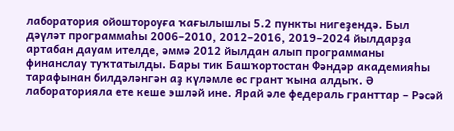лаборатория ойоштороуға ҡағылышлы 5.2 пункты нигеҙендә. Был дәүләт программаһы 2006–2010, 2012–2016, 2019–2024 йылдарҙа артабан дауам ителде, әммә 2012 йылдан алып программаны финанслау туҡтатылды. Бары тик Башҡортостан Фәндәр академияһы тарафынан билдәләнгән аҙ күләмле өс грант ҡына алдыҡ. Ә лабораторияла ете кеше эшләй ине. Ярай әле федераль гранттар – Рәсәй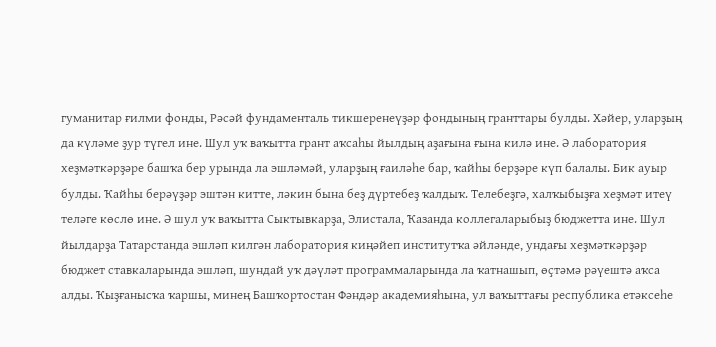гуманитар ғилми фонды, Рәсәй фундаменталь тикшеренеүҙәр фондының гранттары булды. Хәйер, уларҙың да күләме ҙур түгел ине. Шул уҡ ваҡытта грант аҡсаһы йылдың аҙағына ғына килә ине. Ә лаборатория хеҙмәткәрҙәре башҡа бер урында ла эшләмәй, уларҙың ғаиләһе бар, ҡайһы берҙәре күп балалы. Бик ауыр булды. Ҡайһы берәүҙәр эштән китте, ләкин бына беҙ дүртебеҙ ҡалдыҡ. Телебеҙгә, халҡыбыҙға хеҙмәт итеү теләге көслө ине. Ә шул уҡ ваҡытта Сыктывкарҙа, Элистала, Ҡазанда коллегаларыбыҙ бюджетта ине. Шул йылдарҙа Татарстанда эшләп килгән лаборатория киңәйеп институтҡа әйләнде, ундағы хеҙмәткәрҙәр бюджет ставкаларында эшләп, шундай уҡ дәүләт программаларында ла ҡатнашып, өҫтәмә рәүештә аҡса алды. Ҡыҙғанысҡа ҡаршы, минең Башҡортостан Фәндәр академияһына, ул ваҡыттағы республика етәксеһе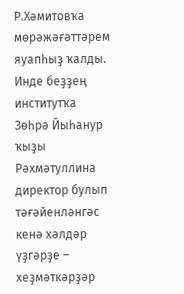Р.Хәмитовҡа мөрәжәғәттәрем яуапһыҙ ҡалды. Инде беҙҙең институтҡа Зөһрә Йыһанур ҡыҙы Рәхмәтуллина директор булып тәғәйенләнгәс кенә хәлдәр үҙгәрҙе – хеҙмәткәрҙәр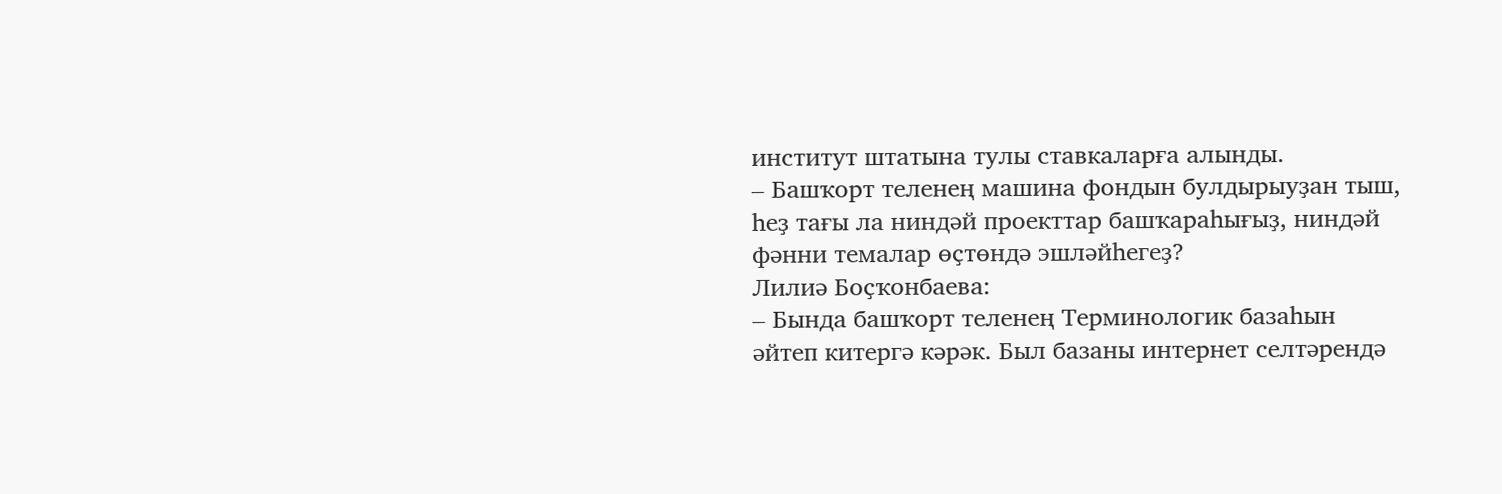институт штатына тулы ставкаларға алынды.
– Башҡорт теленең машина фондын булдырыуҙан тыш, һеҙ тағы ла ниндәй проекттар башҡараһығыҙ, ниндәй фәнни темалар өҫтөндә эшләйһегеҙ?
Лилиә Боҫҡонбаева:
– Бында башҡорт теленең Терминологик базаһын әйтеп китергә кәрәк. Был базаны интернет селтәрендә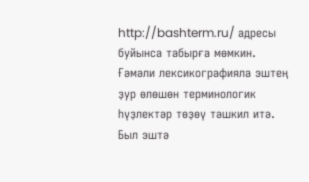http://bashterm.ru/ адресы буйынса табырға мөмкин.
Ғәмәли лексикографияла эштең ҙур өлөшөн терминологик һүҙлектәр төҙөү тәшкил итә. Был эштә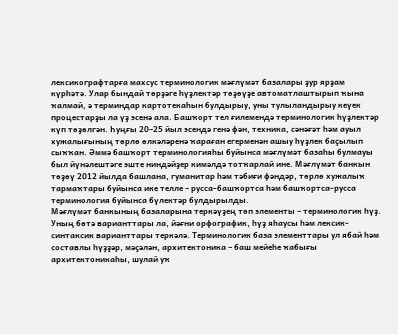лексикографтарға махсус терминологик мәғлүмәт базалары ҙур ярҙам күрһәтә. Улар бындай төрҙәге һүҙлектәр төҙөүҙе автоматлаштырып ҡына ҡалмай, ә терминдар картотекаһын булдырыу, уны тулыландырыу кеүек процестарҙы ла үҙ эсенә ала. Башҡорт тел ғилемендә терминологик һүҙлектәр күп төҙөлгән. Һуңғы 20–25 йыл эсендә генә фән, техника, сәнәғәт һәм ауыл хужалығының төрлө өлкәләренә ҡараған егерменән ашыу һүҙлек баҫылып сыҡҡан. Әммә башҡорт терминологияһы буйынса мәғлүмәт базаһы булмауы был йүнәлештәге эште ниндәйҙер кимәлдә тотҡарлай ине. Мәғлүмәт банкын төҙөү 2012 йылда башлана, гуманитар һәм тәбиғи фәндәр, төрлө хужалыҡ тармаҡтары буйынса ике телле – русса-башҡортса һәм башҡортса-русса терминология буйынса бүлектәр булдырылды.
Мәғлүмәт банкының базаларына теркәүҙең төп элементы – терминологик һүҙ. Уның бөтә варианттары ла, йәғни орфографик, һүҙ яһаусы һәм лексик-синтаксик варианттары теркәлә. Терминологик база элементтары ул ябай һәм составлы һүҙҙәр, мәҫәлән, архитектоника – баш мейеһе ҡабығы архитектоникаһы, шулай уҡ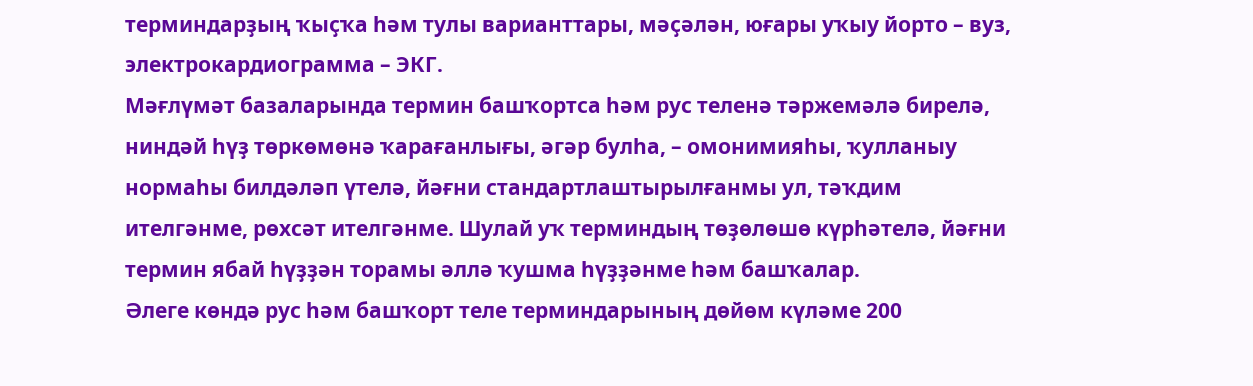терминдарҙың ҡыҫҡа һәм тулы варианттары, мәҫәлән, юғары уҡыу йорто – вуз, электрокардиограмма – ЭКГ.
Мәғлүмәт базаларында термин башҡортса һәм рус теленә тәржемәлә бирелә, ниндәй һүҙ төркөмөнә ҡарағанлығы, әгәр булһа, – омонимияһы, ҡулланыу нормаһы билдәләп үтелә, йәғни стандартлаштырылғанмы ул, тәҡдим ителгәнме, рөхсәт ителгәнме. Шулай уҡ терминдың төҙөлөшө күрһәтелә, йәғни термин ябай һүҙҙән торамы әллә ҡушма һүҙҙәнме һәм башҡалар.
Әлеге көндә рус һәм башҡорт теле терминдарының дөйөм күләме 200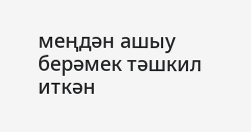меңдән ашыу берәмек тәшкил иткән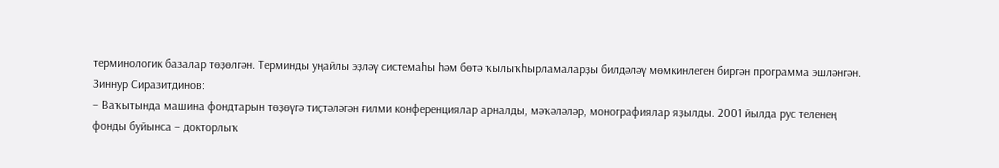терминологик базалар төҙөлгән. Терминды уңайлы эҙләү системаһы һәм бөтә ҡылыҡһырламаларҙы билдәләү мөмкинлеген биргән программа эшләнгән.
Зиннур Сиразитдинов:
– Ваҡытында машина фондтарын төҙөүгә тиҫтәләгән ғилми конференциялар арналды, мәҡәләләр, монографиялар яҙылды. 2001 йылда рус теленең фонды буйынса – докторлыҡ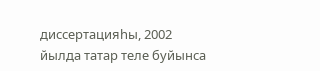диссертацияһы, 2002 йылда татар теле буйынса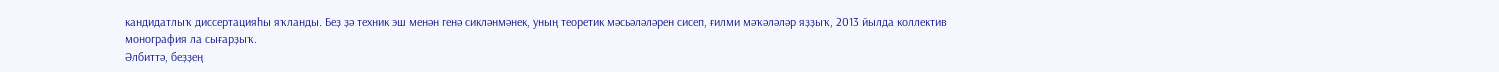кандидатлыҡ диссертацияһы яҡланды. Беҙ ҙә техник эш менән генә сикләнмәнек, уның теоретик мәсьәләләрен сисеп, ғилми мәҡәләләр яҙҙыҡ, 2013 йылда коллектив монография ла сығарҙыҡ.
Әлбиттә, беҙҙең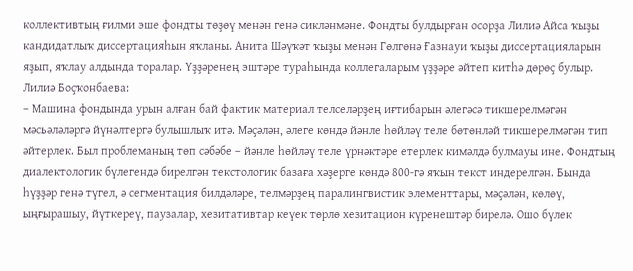коллективтың ғилми эше фондты төҙөү менән генә сикләнмәне. Фондты булдырған осорҙа Лилиә Айса ҡыҙы кандидатлыҡ диссертацияһын яҡланы. Анита Шәүҡәт ҡыҙы менән Гөлгөнә Ғазнауи ҡыҙы диссертацияларын
яҙып, яҡлау алдында торалар. Үҙҙәренең эштәре тураһында коллегаларым үҙҙәре әйтеп китһә дөрөҫ булыр.
Лилиә Боҫҡонбаева:
– Машина фондында урын алған бай фактик материал телселәрҙең иғтибарын әлегәсә тикшерелмәгән мәсьәләләргә йүнәлтергә булышлыҡ итә. Мәҫәлән, әлеге көндә йәнле һөйләү теле бөтөнләй тикшерелмәгән тип әйтерлек. Был проблеманың төп сәбәбе – йәнле һөйләү теле үрнәктәре етерлек кимәлдә булмауы ине. Фондтың диалектологик бүлегендә бирелгән текстологик базаға хәҙерге көндә 800-гә яҡын текст индерелгән. Бында һүҙҙәр генә түгел, ә сегментация билдәләре, телмәрҙең паралингвистик элементтары, мәҫәлән, көлөү, ыңғырашыу, йүткереү, паузалар, хезитативтар кеүек төрлө хезитацион күренештәр бирелә. Ошо бүлек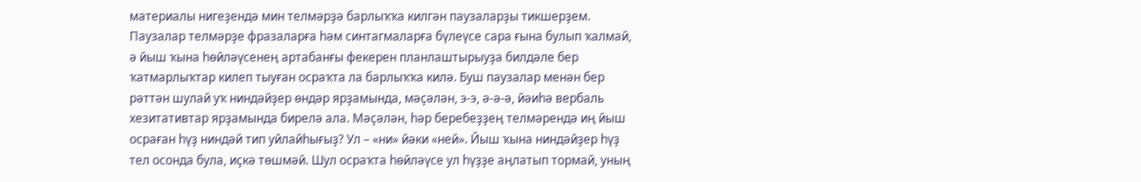материалы нигеҙендә мин телмәрҙә барлыҡҡа килгән паузаларҙы тикшерҙем. Паузалар телмәрҙе фразаларға һәм синтагмаларға бүлеүсе сара ғына булып ҡалмай, ә йыш ҡына һөйләүсенең артабанғы фекерен планлаштырыуҙа билдәле бер ҡатмарлыҡтар килеп тыуған осраҡта ла барлыҡҡа килә. Буш паузалар менән бер рәттән шулай уҡ ниндәйҙер өндәр ярҙамында, мәҫәлән, э-э, ә-ә-ә, йәиһә вербаль хезитативтар ярҙамында бирелә ала. Мәҫәлән, һәр беребеҙҙең телмәрендә иң йыш осраған һүҙ ниндәй тип уйлайһығыҙ? Ул – «ни» йәки «ней». Йыш ҡына ниндәйҙер һүҙ тел осонда була, иҫкә төшмәй. Шул осраҡта һөйләүсе ул һүҙҙе аңлатып тормай, уның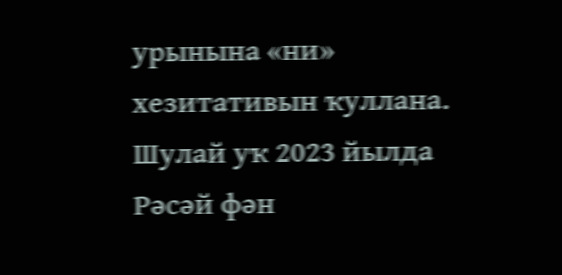урынына «ни» хезитативын ҡуллана.
Шулай уҡ 2023 йылда Рәсәй фән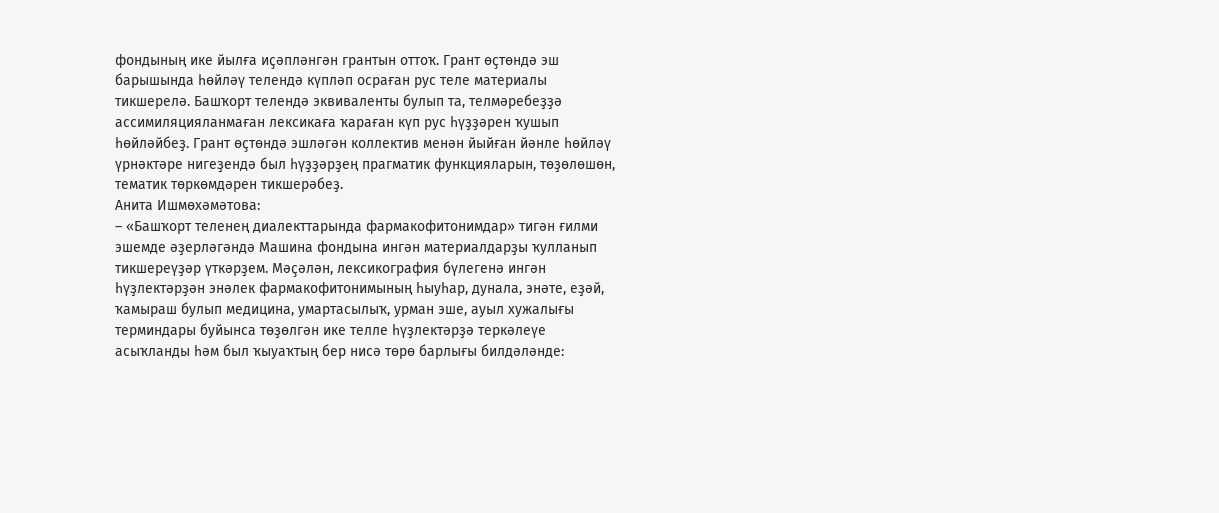фондының ике йылға иҫәпләнгән грантын оттоҡ. Грант өҫтөндә эш барышында һөйләү телендә күпләп осраған рус теле материалы тикшерелә. Башҡорт телендә эквиваленты булып та, телмәребеҙҙә ассимиляцияланмаған лексикаға ҡараған күп рус һүҙҙәрен ҡушып һөйләйбеҙ. Грант өҫтөндә эшләгән коллектив менән йыйған йәнле һөйләү үрнәктәре нигеҙендә был һүҙҙәрҙең прагматик функцияларын, төҙөлөшөн, тематик төркөмдәрен тикшерәбеҙ.
Анита Ишмөхәмәтова:
– «Башҡорт теленең диалекттарында фармакофитонимдар» тигән ғилми эшемде әҙерләгәндә Машина фондына ингән материалдарҙы ҡулланып тикшереүҙәр үткәрҙем. Мәҫәлән, лексикография бүлегенә ингән һүҙлектәрҙән энәлек фармакофитонимының һыуһар, дунала, энәте, еҙәй, ҡамыраш булып медицина, умартасылыҡ, урман эше, ауыл хужалығы терминдары буйынса төҙөлгән ике телле һүҙлектәрҙә теркәлеүе асыҡланды һәм был ҡыуаҡтың бер нисә төрө барлығы билдәләнде: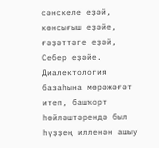сәнскеле еҙәй, көнсығыш еҙәйе, ғәҙәттәге еҙәй, Себер еҙәйе. Диалектология базаһына мөрәжәғәт итеп, башҡорт һөйләштәрендә был һүҙҙең илленән ашыу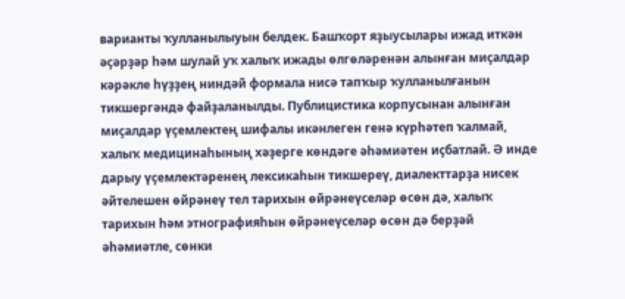варианты ҡулланылыуын белдек. Башҡорт яҙыусылары ижад иткән әҫәрҙәр һәм шулай уҡ халыҡ ижады өлгөләренән алынған миҫалдар кәрәкле һүҙҙең ниндәй формала нисә тапҡыр ҡулланылғанын тикшергәндә файҙаланылды. Публицистика корпусынан алынған миҫалдар үҫемлектең шифалы икәнлеген генә күрһәтеп ҡалмай, халыҡ медицинаһының хәҙерге көндәге әһәмиәтен иҫбатлай. Ә инде дарыу үҫемлектәренең лексикаһын тикшереү, диалекттарҙа нисек әйтелешен өйрәнеү тел тарихын өйрәнеүселәр өсөн дә, халыҡ тарихын һәм этнографияһын өйрәнеүселәр өсөн дә берҙәй әһәмиәтле, сөнки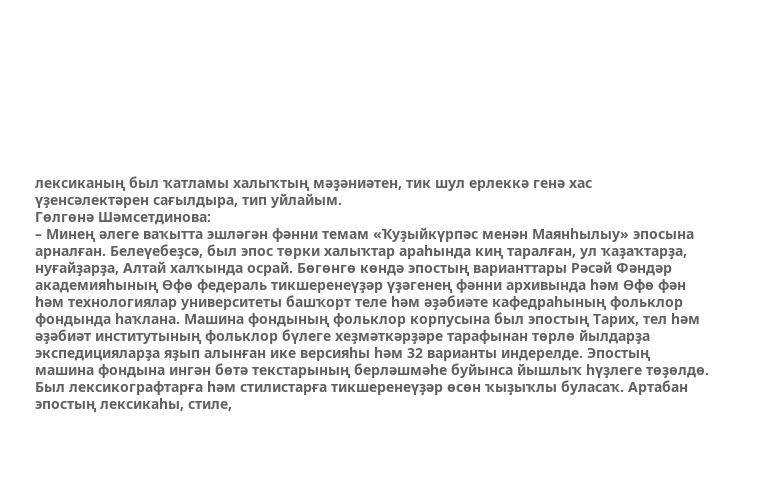лексиканың был ҡатламы халыҡтың мәҙәниәтен, тик шул ерлеккә генә хас үҙенсәлектәрен сағылдыра, тип уйлайым.
Гөлгөнә Шәмсетдинова:
– Минең әлеге ваҡытта эшләгән фәнни темам «Ҡуҙыйкүрпәс менән Маянһылыу» эпосына арналған. Белеүебеҙсә, был эпос төрки халыҡтар араһында киң таралған, ул ҡаҙаҡтарҙа, нуғайҙарҙа, Алтай халҡында осрай. Бөгөнгө көндә эпостың варианттары Рәсәй Фәндәр академияһының Өфө федераль тикшеренеүҙәр үҙәгенең фәнни архивында һәм Өфө фән һәм технологиялар университеты башҡорт теле һәм әҙәбиәте кафедраһының фольклор фондында һаҡлана. Машина фондының фольклор корпусына был эпостың Тарих, тел һәм әҙәбиәт институтының фольклор бүлеге хеҙмәткәрҙәре тарафынан төрлө йылдарҙа экспедицияларҙа яҙып алынған ике версияһы һәм 32 варианты индерелде. Эпостың машина фондына ингән бөтә текстарының берләшмәһе буйынса йышлыҡ һүҙлеге төҙөлдө. Был лексикографтарға һәм стилистарға тикшеренеүҙәр өсөн ҡыҙыҡлы буласаҡ. Артабан эпостың лексикаһы, стиле,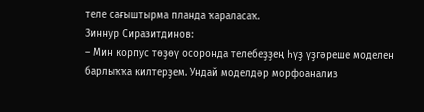теле сағыштырма планда ҡараласаҡ.
Зиннур Сиразитдинов:
– Мин корпус төҙөү осоронда телебеҙҙең һүҙ үҙгәреше моделен барлыҡҡа килтерҙем. Ундай моделдәр морфоанализ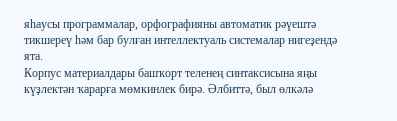яһаусы программалар, орфографияны автоматик рәүештә тикшереү һәм бар булған интеллектуаль системалар нигеҙендә ята.
Корпус материалдары башҡорт теленең синтаксисына яңы күҙлектән ҡарарға мөмкинлек бирә. Әлбиттә, был өлкәлә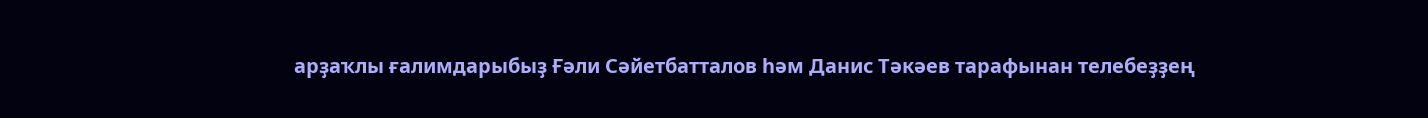арҙаҡлы ғалимдарыбыҙ Ғәли Сәйетбатталов һәм Данис Тәкәев тарафынан телебеҙҙең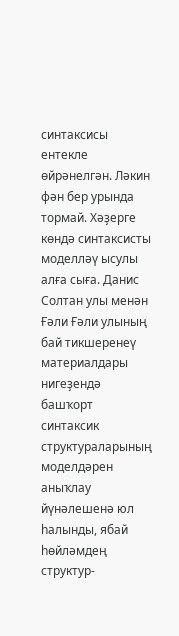синтаксисы ентекле өйрәнелгән. Ләкин фән бер урында тормай. Хәҙерге көндә синтаксисты моделләү ысулы алға сыға. Данис Солтан улы менән Ғәли Ғәли улының бай тикшеренеү материалдары нигеҙендә башҡорт синтаксик структураларының моделдәрен аныҡлау йүнәлешенә юл һалынды, ябай һөйләмдең структур-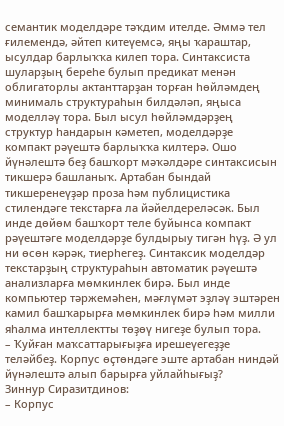семантик моделдәре тәҡдим ителде. Әммә тел ғилемендә, әйтеп китеүемсә, яңы ҡараштар, ысулдар барлыҡҡа килеп тора. Синтаксиста шуларҙың береһе булып предикат менән облигаторлы актанттарҙан торған һөйләмдең минималь структураһын билдәләп, яңыса моделләү тора. Был ысул һөйләмдәрҙең структур һандарын кәметеп, моделдәрҙе компакт рәүештә барлыҡҡа килтерә. Ошо йүнәлештә беҙ башҡорт мәҡәлдәре синтаксисын тикшерә башланыҡ. Артабан бындай тикшеренеүҙәр проза һәм публицистика стилендәге текстарға ла йәйелдереләсәк. Был инде дөйөм башҡорт теле буйынса компакт рәүештәге моделдәрҙе булдырыу тигән һүҙ. Ә ул ни өсөн кәрәк, тиерһегеҙ. Синтаксик моделдәр текстарҙың структураһын автоматик рәүештә анализларға мөмкинлек бирә. Был инде компьютер тәржемәһен, мәғлүмәт эҙләү эштәрен камил башҡарырға мөмкинлек бирә һәм милли яһалма интеллектты төҙөү нигеҙе булып тора.
– Ҡуйған маҡсаттарығыҙға ирешеүегеҙҙе теләйбеҙ. Корпус өҫтөндәге эште артабан ниндәй йүнәлештә алып барырға уйлайһығыҙ?
Зиннур Сиразитдинов:
– Корпус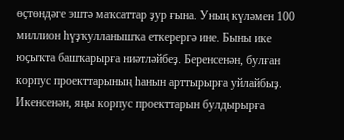өҫтөндәге эштә маҡсаттар ҙур ғына. Уның күләмен 100 миллион һүҙҡулланышҡа еткерергә ине. Быны ике юҫыҡта башҡарырға ниәтләйбеҙ. Беренсенән, булған корпус проекттарының һанын арттырырға уйлайбыҙ. Икенсенән, яңы корпус проекттарын булдырырға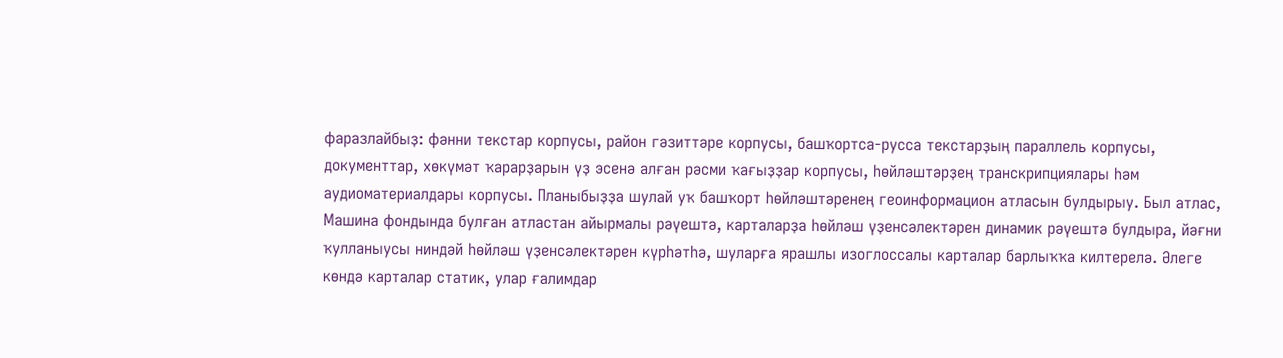фаразлайбыҙ: фәнни текстар корпусы, район гәзиттәре корпусы, башҡортса-русса текстарҙың параллель корпусы, документтар, хөкүмәт ҡарарҙарын үҙ эсенә алған рәсми ҡағыҙҙар корпусы, һөйләштәрҙең транскрипциялары һәм аудиоматериалдары корпусы. Планыбыҙҙа шулай уҡ башҡорт һөйләштәренең геоинформацион атласын булдырыу. Был атлас, Машина фондында булған атластан айырмалы рәүештә, карталарҙа һөйләш үҙенсәлектәрен динамик рәүештә булдыра, йәғни ҡулланыусы ниндәй һөйләш үҙенсәлектәрен күрһәтһә, шуларға ярашлы изоглоссалы карталар барлыҡҡа килтерелә. Әлеге көндә карталар статик, улар ғалимдар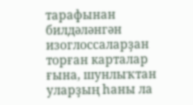тарафынан билдәләнгән изоглоссаларҙан торған карталар ғына, шунлыҡтан уларҙың һаны ла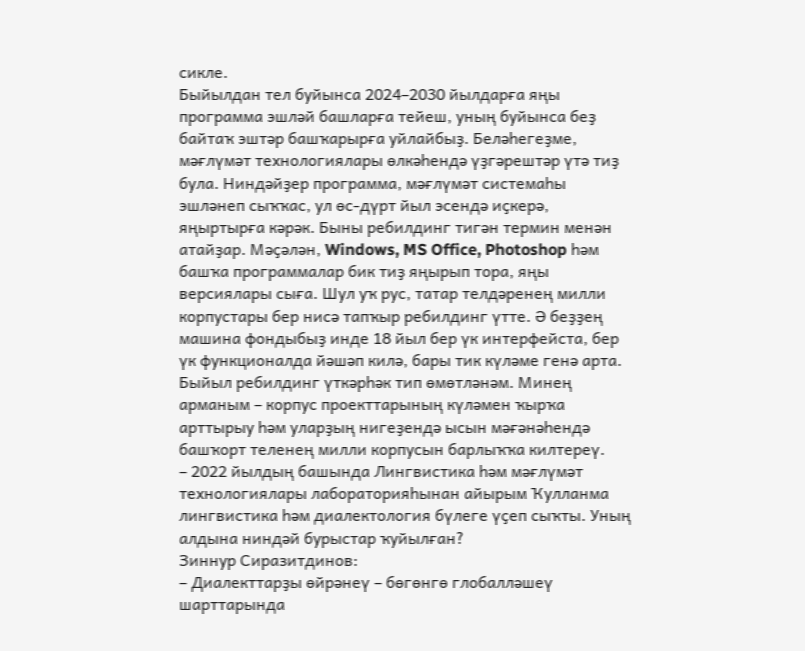сикле.
Быйылдан тел буйынса 2024–2030 йылдарға яңы программа эшләй башларға тейеш, уның буйынса беҙ байтаҡ эштәр башҡарырға уйлайбыҙ. Беләһегеҙме, мәғлүмәт технологиялары өлкәһендә үҙгәрештәр үтә тиҙ була. Ниндәйҙер программа, мәғлүмәт системаһы эшләнеп сыҡҡас, ул өс-дүрт йыл эсендә иҫкерә, яңыртырға кәрәк. Быны ребилдинг тигән термин менән атайҙар. Мәҫәлән, Windows, MS Office, Photoshop һәм башҡа программалар бик тиҙ яңырып тора, яңы версиялары сыға. Шул уҡ рус, татар телдәренең милли корпустары бер нисә тапҡыр ребилдинг үтте. Ә беҙҙең машина фондыбыҙ инде 18 йыл бер үк интерфейста, бер үк функционалда йәшәп килә, бары тик күләме генә арта. Быйыл ребилдинг үткәрһәк тип өмөтләнәм. Минең арманым – корпус проекттарының күләмен ҡырҡа арттырыу һәм уларҙың нигеҙендә ысын мәғәнәһендә башҡорт теленең милли корпусын барлыҡҡа килтереү.
– 2022 йылдың башында Лингвистика һәм мәғлүмәт технологиялары лабораторияһынан айырым Ҡулланма лингвистика һәм диалектология бүлеге үҫеп сыҡты. Уның алдына ниндәй бурыстар ҡуйылған?
Зиннур Сиразитдинов:
– Диалекттарҙы өйрәнеү – бөгөнгө глобалләшеү шарттарында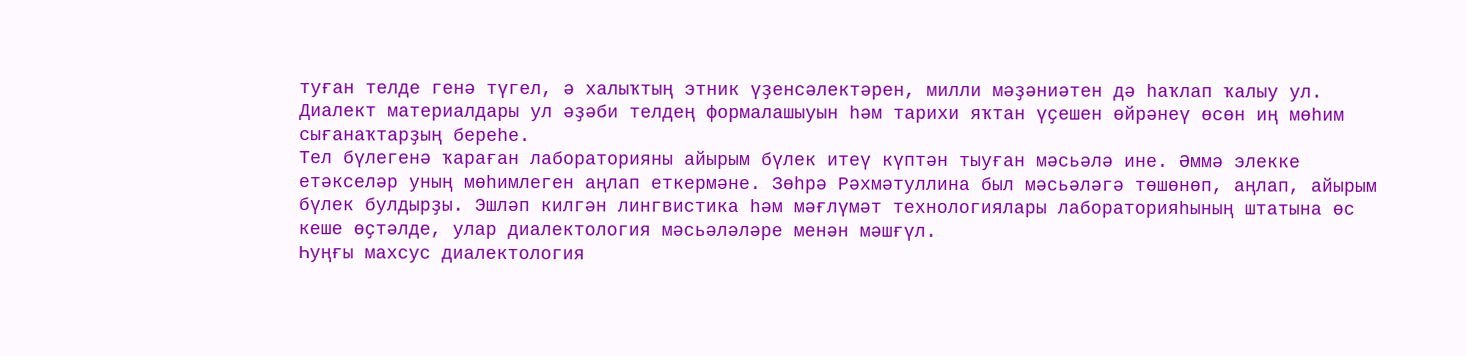туған телде генә түгел, ә халыҡтың этник үҙенсәлектәрен, милли мәҙәниәтен дә һаҡлап ҡалыу ул. Диалект материалдары ул әҙәби телдең формалашыуын һәм тарихи яҡтан үҫешен өйрәнеү өсөн иң мөһим сығанаҡтарҙың береһе.
Тел бүлегенә ҡараған лабораторияны айырым бүлек итеү күптән тыуған мәсьәлә ине. Әммә элекке етәкселәр уның мөһимлеген аңлап еткермәне. Зөһрә Рәхмәтуллина был мәсьәләгә төшөнөп, аңлап, айырым бүлек булдырҙы. Эшләп килгән лингвистика һәм мәғлүмәт технологиялары лабораторияһының штатына өс кеше өҫтәлде, улар диалектология мәсьәләләре менән мәшғүл.
Һуңғы махсус диалектология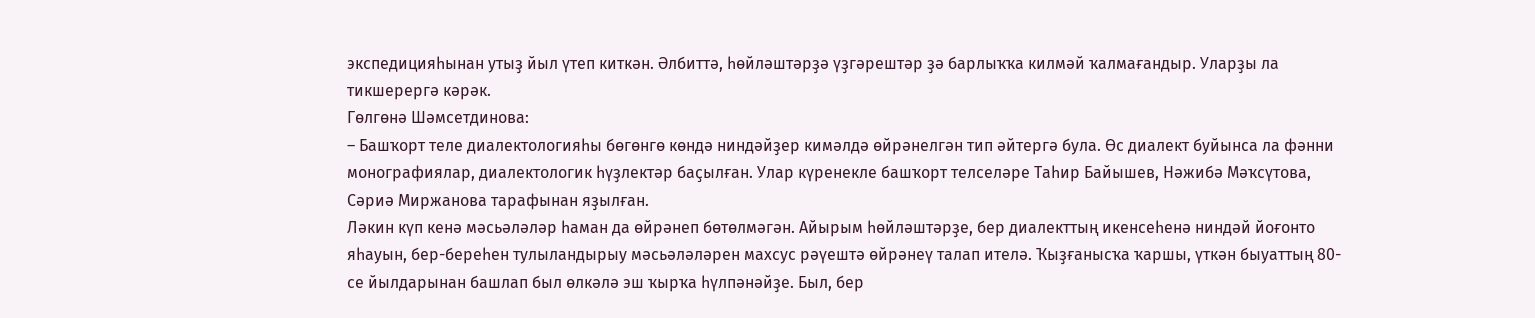экспедицияһынан утыҙ йыл үтеп киткән. Әлбиттә, һөйләштәрҙә үҙгәрештәр ҙә барлыҡҡа килмәй ҡалмағандыр. Уларҙы ла тикшерергә кәрәк.
Гөлгөнә Шәмсетдинова:
– Башҡорт теле диалектологияһы бөгөнгө көндә ниндәйҙер кимәлдә өйрәнелгән тип әйтергә була. Өс диалект буйынса ла фәнни монографиялар, диалектологик һүҙлектәр баҫылған. Улар күренекле башҡорт телселәре Таһир Байышев, Нәжибә Мәҡсүтова, Сәриә Миржанова тарафынан яҙылған.
Ләкин күп кенә мәсьәләләр һаман да өйрәнеп бөтөлмәгән. Айырым һөйләштәрҙе, бер диалекттың икенсеһенә ниндәй йоғонто яһауын, бер-береһен тулыландырыу мәсьәләләрен махсус рәүештә өйрәнеү талап ителә. Ҡыҙғанысҡа ҡаршы, үткән быуаттың 80-се йылдарынан башлап был өлкәлә эш ҡырҡа һүлпәнәйҙе. Был, бер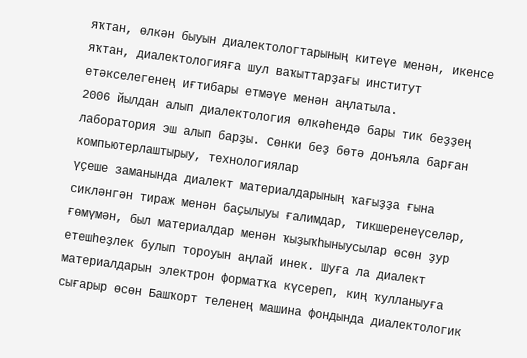яҡтан, өлкән быуын диалектологтарының китеүе менән, икенсе яҡтан, диалектологияға шул ваҡыттарҙағы институт етәкселегенең иғтибары етмәүе менән аңлатыла.
2006 йылдан алып диалектология өлкәһендә бары тик беҙҙең лаборатория эш алып барҙы. Сөнки беҙ бөтә донъяла барған компьютерлаштырыу, технологиялар
үҫеше заманында диалект материалдарының ҡағыҙҙа ғына сикләнгән тираж менән баҫылыуы ғалимдар, тикшеренеүселәр, ғөмүмән, был материалдар менән ҡыҙыҡһыныусылар өсөн ҙур етешһеҙлек булып тороуын аңлай инек. Шуға ла диалект материалдарын электрон форматҡа күсереп, киң ҡулланыуға сығарыр өсөн Башҡорт теленең машина фондында диалектологик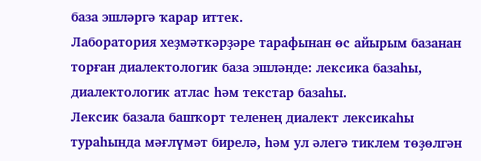база эшләргә ҡарар иттек.
Лаборатория хеҙмәткәрҙәре тарафынан өс айырым базанан торған диалектологик база эшләнде: лексика базаһы, диалектологик атлас һәм текстар базаһы.
Лексик базала башҡорт теленең диалект лексикаһы тураһында мәғлүмәт бирелә, һәм ул әлегә тиклем төҙөлгән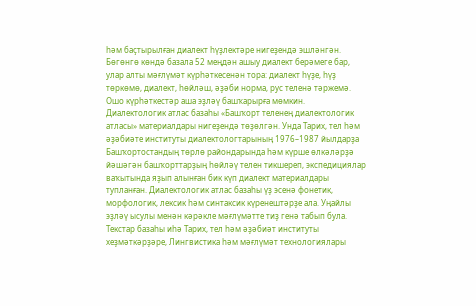һәм баҫтырылған диалект һүҙлектәре нигеҙендә эшләнгән. Бөгөнгө көндә базала 52 меңдән ашыу диалект берәмеге бар, улар алты мәғлүмәт күрһәткесенән тора: диалект һүҙе, һүҙ төркөмө, диалект, һөйләш, әҙәби норма, рус теленә тәржемә. Ошо күрһәткестәр аша эҙләү башҡарырға мөмкин.
Диалектологик атлас базаһы «Башҡорт теленең диалектологик атласы» материалдары нигеҙендә төҙөлгән. Унда Тарих, тел һәм әҙәбиәте институты диалектологтарының 1976–1987 йылдарҙа Башҡортостандың төрлө райондарында һәм күрше өлкәләрҙә йәшәгән башҡорттарҙың һөйләү телен тикшереп, экспедициялар ваҡытында яҙып алынған бик күп диалект материалдары тупланған. Диалектологик атлас базаһы үҙ эсенә фонетик, морфологик, лексик һәм синтаксик күренештәрҙе ала. Уңайлы эҙләү ысулы менән кәрәкле мәғлүмәтте тиҙ генә табып була.
Текстар базаһы иһә Тарих, тел һәм әҙәбиәт институты хеҙмәткәрҙәре, Лингвистика һәм мәғлүмәт технологиялары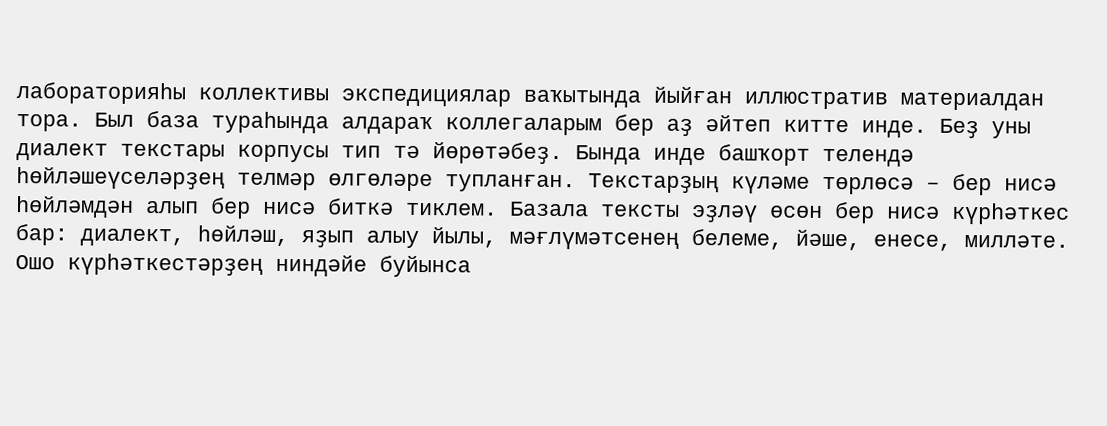лабораторияһы коллективы экспедициялар ваҡытында йыйған иллюстратив материалдан тора. Был база тураһында алдараҡ коллегаларым бер аҙ әйтеп китте инде. Беҙ уны диалект текстары корпусы тип тә йөрөтәбеҙ. Бында инде башҡорт телендә һөйләшеүселәрҙең телмәр өлгөләре тупланған. Текстарҙың күләме төрлөсә – бер нисә һөйләмдән алып бер нисә биткә тиклем. Базала тексты эҙләү өсөн бер нисә күрһәткес бар: диалект, һөйләш, яҙып алыу йылы, мәғлүмәтсенең белеме, йәше, енесе, милләте. Ошо күрһәткестәрҙең ниндәйе буйынса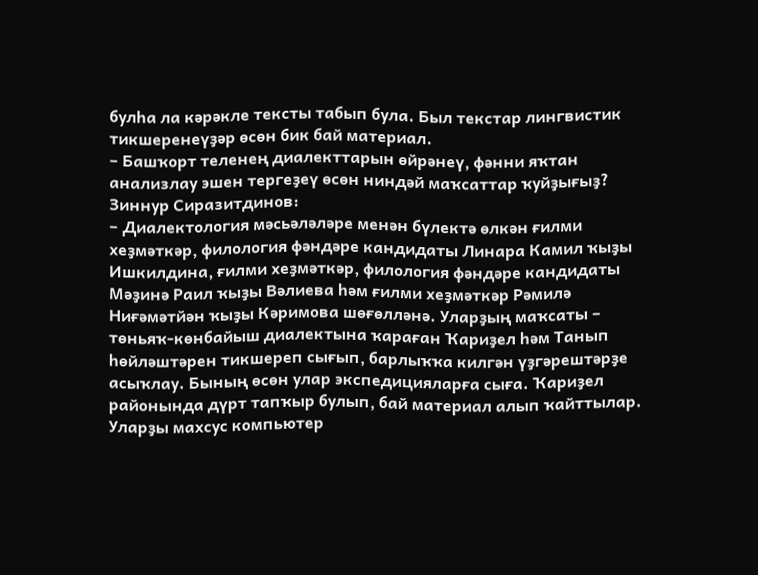булһа ла кәрәкле тексты табып була. Был текстар лингвистик тикшеренеүҙәр өсөн бик бай материал.
– Башҡорт теленең диалекттарын өйрәнеү, фәнни яҡтан анализлау эшен тергеҙеү өсөн ниндәй маҡсаттар ҡуйҙығыҙ?
Зиннур Сиразитдинов:
– Диалектология мәсьәләләре менән бүлектә өлкән ғилми хеҙмәткәр, филология фәндәре кандидаты Линара Камил ҡыҙы Ишкилдина, ғилми хеҙмәткәр, филология фәндәре кандидаты Мәҙинә Раил ҡыҙы Вәлиева һәм ғилми хеҙмәткәр Рәмилә Ниғәмәтйән ҡыҙы Кәримова шөғөлләнә. Уларҙың маҡсаты – төньяҡ-көнбайыш диалектына ҡараған Ҡариҙел һәм Танып һөйләштәрен тикшереп сығып, барлыҡҡа килгән үҙгәрештәрҙе асыҡлау. Бының өсөн улар экспедицияларға сыға. Ҡариҙел районында дүрт тапҡыр булып, бай материал алып ҡайттылар. Уларҙы махсус компьютер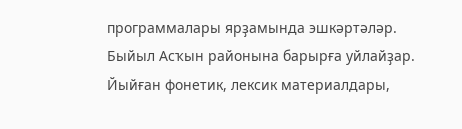программалары ярҙамында эшкәртәләр. Быйыл Асҡын районына барырға уйлайҙар. Йыйған фонетик, лексик материалдары,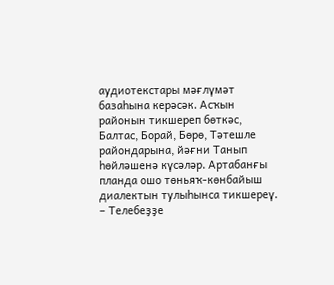аудиотекстары мәғлүмәт базаһына керәсәк. Асҡын районын тикшереп бөткәс, Балтас, Борай, Бөрө, Тәтешле райондарына, йәғни Танып һөйләшенә күсәләр. Артабанғы планда ошо төньяҡ-көнбайыш диалектын тулыһынса тикшереү.
– Телебеҙҙе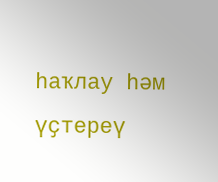һаҡлау һәм үҫтереү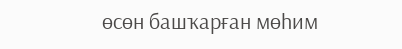өсөн башҡарған мөһим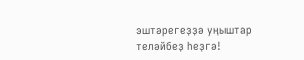эштәрегеҙҙә уңыштар теләйбеҙ һеҙгә!